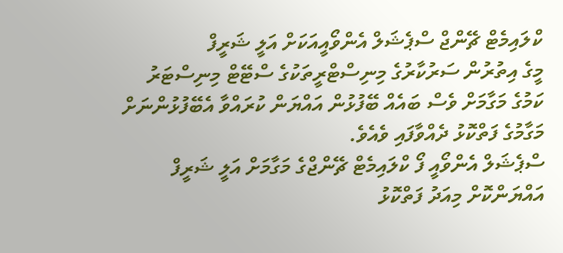ކްލައިމެޓް ޗޭންޖް ސްޕެޝަލް އެންވޯއީއަކަށް އަލީ ޝަރީފް
މީގެ އިތުރުން ސަރުކާރުގެ މިނިސްޓްރީތަކުގެ ސްޓޭޓް މިނިސްޓަރު ކަމުގެ މަގާމަށް ވެސް ބައެއް ބޭފުޅުން އައްޔަން ކުރައްވާ އެބޭފުޅުންނަށް މަގާމުގެ ފަތްކޮޅު ދެއްވާފައި ވެއެވެ.
ސްޕެޝަލް އެންވޯއީ ފޯ ކްލައިމެޓް ޗޭންޖްގެ މަގާމަށް އަލީ ޝަރީފް އައްޔަންކޮށް މިއަދު ފަތްކޮޅު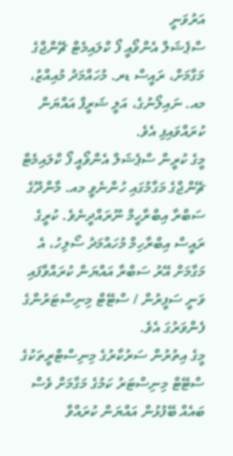އަރުވަނީ
ސްޕެޝަލް އެންވޯއީ ފޯ ކްލައިމެޓް ޗޭންޖްގެ މަގާމަށް، ރައީސް ޑރ. މުހައްމަދު މުއިއްޒު، މއ. ނައިލޯނުގެ، އަލީ ޝަރީފް އައްޔަން ކުރައްވައިފި އެވެ.
މީގެ ކުރީން ސްޕެޝަލް އެންވޯއީ ފޯ ކްލައިމެޓް ޗޭންޖްގެ މަގާމުގައި ހުންނެވީ މއ. މާންދޫގެ ސަބްރާ އިބްރާހީމް ނޫރައްދީނެވެ. ކުރީގެ ރައީސް އިބްރާހިމް މުހައްމަދު ސޯލިހު، އެ މަގާމަށް އޭރު ސަބްރާ އައްޔަން ކުރައްވާފައި ވަނީ ސަފީރުން / ސްޓޭޓް މިނިސްޓަރުންގެ ފެންވަރުގަ އެވެ.
މީގެ އިތުރުން ސަރުކާރުގެ މިނިސްޓްރީތަކުގެ ސްޓޭޓް މިނިސްޓަރު ކަމުގެ މަގާމަށް ވެސް ބައެއް ބޭފުޅުން އައްޔަން ކުރައްވާ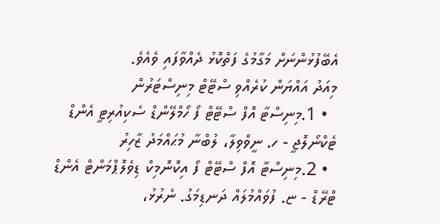އެބޭފުޅުންނަށް މަގާމުގެ ފަތްކޮޅު ދެއްވާފައި ވެއެވެ.
މިއަދު އައްޔަން ކުރެއްވި ސްޓޭޓް މިނިސްޓަރުން
  • 1.މިނިސްޓާ އޮފް ސްޓޭޓް ފޯ ހޯމްލޭންޑް ސެކިއުރިޓީ އެންޑް ޓެކްނޯލޮޖީ - ހ. ނީވްވިލާ، ލުބްނާ މުޙައްމަދު ޒާހިރު
  • 2.މިނިސްޓާ އޮފް ސްޓޭޓް ފޯ އިކޮނޮމިކް ޑިވެލޮޕްމަންޓް އެންޑް ޓްރޭޑް - ޏ. ފުވައްމުލައް ދަނޑިމަގު. ނެރުޅު،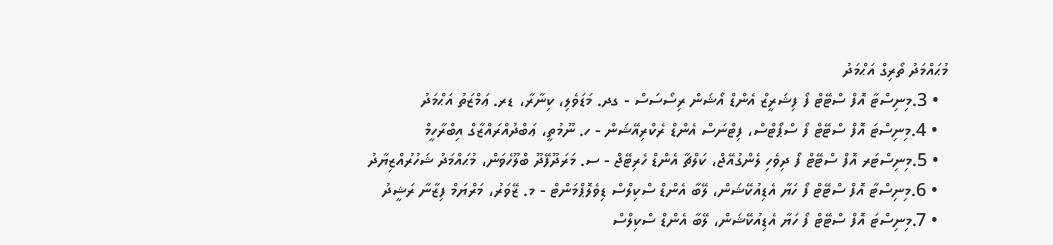މުޙައްމަދު ތޯރިގް އަޙްމަދު
  • 3.މިނިސްޓާ އޮފް ސްޓޭޓް ފޯ ފިޝަރީޒް އެންޑް އޯޝަން ރިސޯސަސް - ގދ. މަޑަވެލި، ކިނާރާ، ޑރ. ޢަމްޒަތު އަޙްމަދު
  • 4.މިނިސްޓަ އޮފް ސްޓޭޓް ފޯ ސްޕޯޓްސް، ފިޓްނަސް އެންޑް ރެކްރިއޭޝަން - ހ. ނޫމުތީ، ޢަބްދުއްރައްޒާގް އިބްރާހީމް
  • 5.މިނިސްޓަރ އޮފް ސްޓޭޓް ފޯ ދިވެހި ލެންގުއޭޖް، ކަލްޗާ އެންޑް ހެރިޓޭޖް - ސ. މަރަދޫފޭދޫ ބްލޫހެވަން، މުޙައްމަދު ޝަހުރުއްޒިޔާދު
  • 6.މިނިސްޓާ އޮފް ސްޓޭޓް ފޯ ހަޔާ އެޑިއުކޭޝަން، ލޭބާ އެންޑް ސްކިލްސް ޑިވެލޮޕްމަންޓް - މ. ޒޭވަރު، މަރްޔަމް ފިޒާނާ ރަޝީދު
  • 7.މިނިސްޓަ އޮފް ސްޓޭޓް ފޯ ހަޔާ އެޑިއުކޭޝަން، ލޭބާ އެންޑް ސްކިލްސް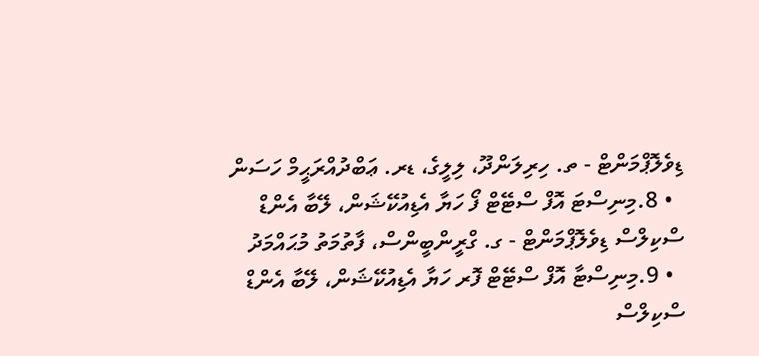ޑިވެލޮޕްމަންޓް - ތ. ހިރިލަންދޫ، ލިލީގެ، ޑރ. ޢަބްދުއްރަޙީމް ހަސަން
  • 8.މިނިސްޓަ އޮފް ސްޓޭޓް ފޯ ހަޔާ އެޑިއުކޭޝަން، ލޭބާ އެންޑް ސްކިލްސް ޑިވެލޮޕްމަންޓް - ގ. ގްރީންބީންސް، ފާތުމަތު މުޙައްމަދު
  • 9.މިނިސްޓާ އޮފް ސްޓޭޓް ފޮރ ހަޔާ އެޑިއުކޭޝަން، ލޭބާ އެންޑް ސްކިލްސް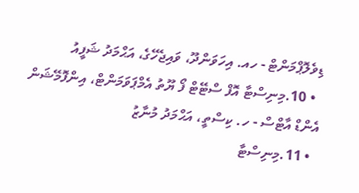ޑިވެލޮޕްމަންޓް - ހއ. އިހަވަންދޫ، ވައިޖެހޭގެ، އަޙްމަދު ޝަފީއު
  • 10.މިނިސްޓާ އޮފް ސްޓޭޓް ފޯ ޔޫތު އެމްޕަވަމަންޓް، އިންފޮމޭޝަން އެންޑް އާޓްސް - ހ. ކިސްތީ، އަޙްމަދު މުނާޒު
  • 11.މިނިސްޓާ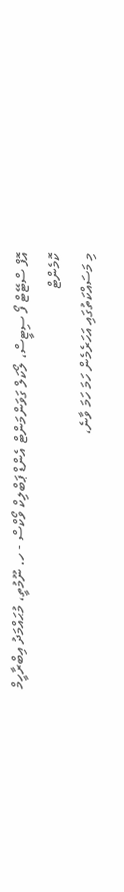އޮފް ސްޓޭޓް ފޯ ސިޓީސް، ލޯކަލް ގަވަންމަންޓް އެންޑް ޕަބްލިކް ވޯކްސް - ހ. ނޫމުތީ، މުޙައްމަދު އިބްރާހީމް
ކޮމެންޓް
މި މަސައްކަތުގައި އަހަރެމެން ހަމަ ހަމަ ވާނެ،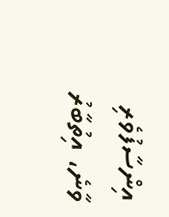އިންސާފުވެރި ވާނެ، އިތުބާރު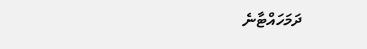ދަމަހައްޓާނެ